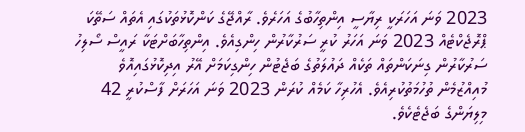2023 ވަނަ އަހަރަކީ ރިޔާސީ އިންތިހާބުގެ އަހަރެވެ. ރާއްޖޭގެ ކަންކޮޅުތަކުގައި އެތައް ސަތޭކަ ޕްރޮޖެކްޓެއް 2023 ވަނަ އަހަރު ކުރީ ސަރުކާރުން ހިންގިއެވެ. އިންތިހާބަށްޓަކާ ރައީސް ސޯލިހު ސަރުކާރުން ގިނަކަންތައް ތަކެއް ދައުލަތުގެ ބަޖެޓުން ހިންގިކަމަށް އޭރު އިދިކޮޅުގައިއޮވެ މުއިއްޒުމެން ތުހުމަތުކުރިއެވެ. އެހުރިހާ ކަމެއް ކުރަން 2023 ވަނަ އަހަރަށް ފާސްކުރީ 42 މިލިޔަންގެ ބަޖެޓެކެވެ.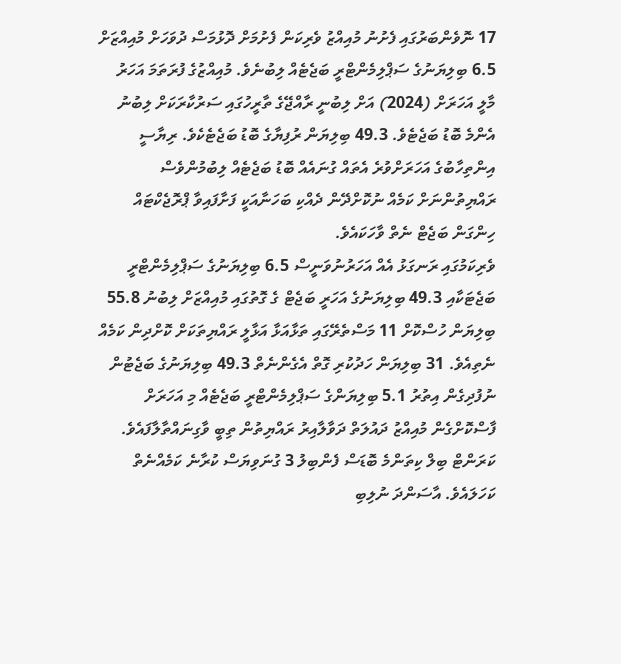17 ނޮވެންބަރުގައި ފެށުނު މުއިއްޒު ވެރިކަން ފެށުމަށް ދޮޅުމަސް ދުވަހަށް މުއިއްޒަށް 6.5 ބިލިޔަނުގެ ސަޕްލިމެންޓްރީ ބަޖެޓެއް ލިބުނެވެ. މުއިއްޒުގެ ފުރަތަމަ އަހަރު މާލީ އަހަރަށް (2024) އަށް ލިބުނީ ރާއްޖޭގެ ތާރީހުގައި ސަރުކާރަކަށް ލިބުނު އެންމެ ބޮޑު ބަޖެޓެވެ. 49.3 ބިލިޔަން ރުފިޔާގެ ބޮޑު ބަޖެޓެކެވެ. ރިޔާސީ އިންތިހާބުގެ އަހަރަށްވުރެ އެތައް ގުނައެއް ބޮޑު ބަޖެޓެއް ލިބުމުންވެސް ރައްޔިތުންނަށް ކަމެއް ނުކޮށްދޭން ދެއްކި ބަހަނާއަކީ ފަށާފައިވާ ޕްރޮޖެކްޓައް ހިންގަން ބަޖެޓް ނެތް ވާހަކައެވެ.
ވެރިކަމުގައި ރަނގަޅު އެއް އަހަރުނުވަނީސް 6.5 ބިލިޔަނުގެ ސަޕްލިމެންޓްރީ ބަޖެޓަކާއި 49.3 ބިލިޔަނުގެ އަހަރީ ބަޖެޓް ގެ ގޮތުގައި މުއިއްޒަށް ލިބުނު 55.8 ބިލިޔަން ހުސްކޮށް 11 މަސްތެރޭގައި ތަޅާއަޅާ އަޅާލީ ރައްޔިތަކަށް ކޮށްދިން ކަމެއް ނެތިއެވެ. 31 ބިލިޔަން ހަދުކުރި ގޮތް އެގެންނެތް 49.3 ބިލިޔަނުގެ ބަޖެޓުން ނުފުދިގެން އިތުރު 5.1 ބިލިޔަންގެ ސަޕްލިމެންޓްރީ ބަޖެޓެއް މި އަހަރަށް ފާސްކޮށްގެން މުއިއްޒު ދައުލަތް ދަވާލާއިރު ރައްޔިތުން ތިބީ ވާގިނައްތާލާފައެވެ.
ކަރަންޓް ބިލް ކިތަންމެ ބޮޑަސް ފެންބިލު 3 ގުނަވިޔަސް ކުރާނެ ކަމެއްނެތް ކަހަލައެވެ. އާސަންދަ ނުލިބި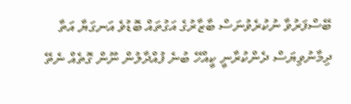ބޭސްފަރުވާ ނުކުރެވުނަސް ބާޒާރުގެ އަގުތައް ބޮޑުވެ އަނގަޔާ އަތާ ދިމާނުވިޔަސް ދެންކުރާނީ ކީއްހޭ ބުނެ ފުއްދާލުން ނޫން ގޮތެއް ނެތޭ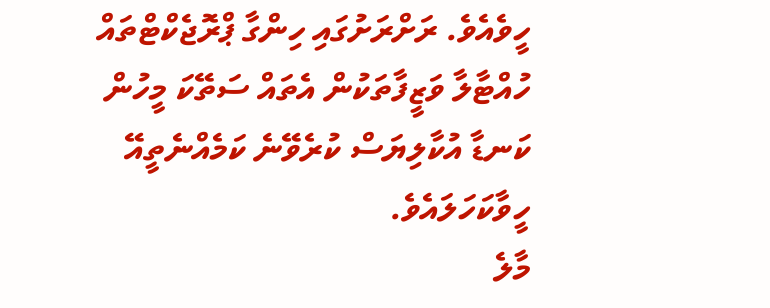ހީވެއެވެ. ރަށްރަށުގައި ހިންގާ ޕްރޮޖެކްޓްތައް ހުއްޓާލާ ވަޒީފާތަކުން އެތައް ސަތޭކަ މީހުން ކަނޑާ އުކާލިޔަސް ކުރެވޭނެ ކަމެއްނެތީއޭ ހީވާކަހަލައެވެ.
މާލެ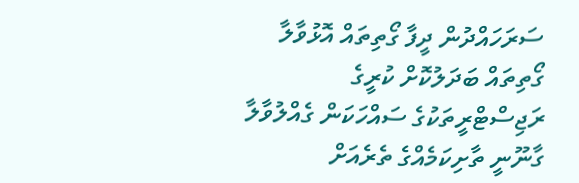ސަރަހައްދުން ދީފާ ގޯތިތައް އޮޅުވާލާ ގޯތިތައް ބަދަލުކޮށް ކުރީގެ ރަޖިސްޓްރީތަކުގެ ސައްހަކަން ގެއްލުވާލާ ގާނޫނީ ތާށިކަމެއްގެ ތެރެއަށް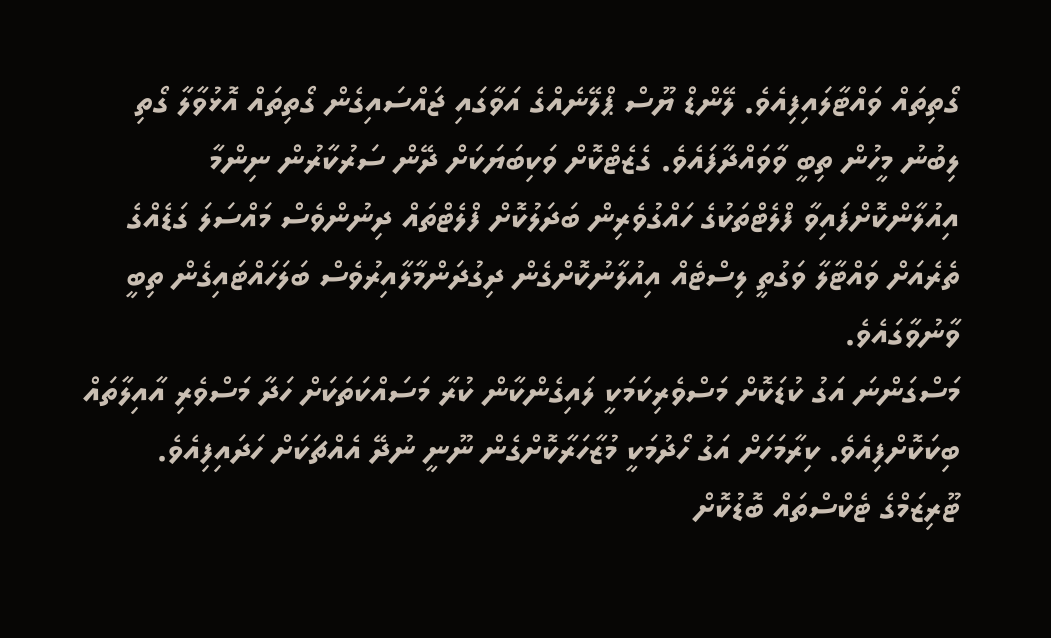ގޯތިތައް ވައްޓާލައިފިއެވެ. ލޭންޑް ޔޫސް ޕްލޭނެއްގެ އަވާގައި ޖައްސައިގެން ގޯތިތައް އޮޅުވާލާ ގޯތި ލިބުނު މީހުން ތިބީ ވާވައްދާފައެވެ. ގެޒެޓްކޮށް ވަކިބަޔަކަށް ދޭން ސަރުކާރުން ނިންމާ އިއުލާންކޮށްފައިވާ ފްލެޓްތަކުގެ ހައްގުވެރިން ބަދަލުކޮށް ފްލެޓްތައް ދިނުންވެސް މައްސަލަ ގަޑެއްގެ ތެރެއަށް ވައްޓާލާ ވަގުތީ ލިސްޓެއް އިއުލާނުކޮށްގެން ދިގުދަންމާލާއިރުވެސް ބަލަހައްޓައިގެން ތިބީ ވާނުވާގައެވެ.
މަސްގަންނަ އަގު ކުޑަކޮށް މަސްވެރިކަމަކީ ލައިގެންކާން ކުރާ މަސައްކަތަކަށް ހަދާ މަސްވެރި އާއިލާތައް ބިކަކޮށްފިއެވެ. ކިރާމަހަށް އަގު ހޯދުމަކީ މުޒާހަރާކޮށްގެން ނޫނީ ނުދޭ އެއްޗަކަށް ހަދައިފިއެވެ. ޓޫރިޒަމްގެ ޓެކްސްތައް ބޮޑުކޮށް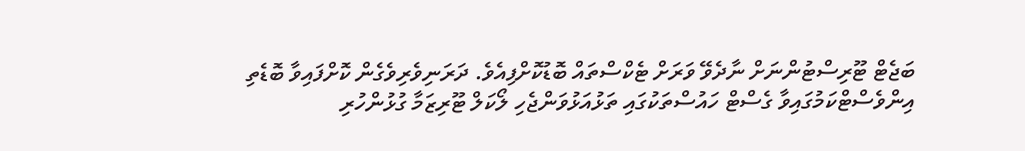ބަޖެޓް ޓޫރިސްޓުންނަށް ނާދެވޭ ވަރަށް ޓެކްސްތައް ބޮޑުކޮށްފިއެވެ. ދަރަނިވެރިވެގެން ކޮށްފައިވާ ބޮޑެތި އިންވެސްޓްކަމުގައިވާ ގެސްޓް ހައުސްތަކުގައި ތަޅުއަޅުވަންޖެހި ލޯކަލް ޓޫރިޒަމާ ގުޅުންހުރި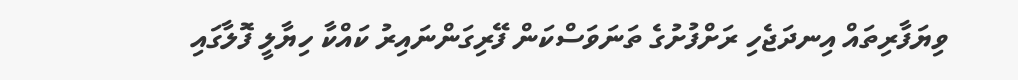ވިޔަފާރިތައް އިނދަޖެހި ރަށްފުށުގެ ތަނަވަސްކަން ފޭރިގަންނައިރު ކައްކާ ހިޔާލީ ފޮލާގައި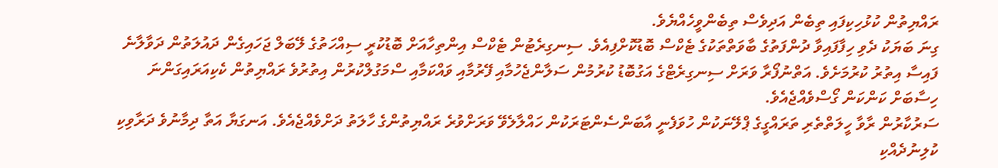ރައްޔިތުން ކުޅުހިކިފައި ތިބެން އަދިވެސް ތިބެންވީހެއްޔެވެ.
ގިނަ ބަޔަކު ދެވި ހިފާފައިވާ ދުންފަތުގެ ބާވަތްތަކުގެ ޓެކްސް ބޮޑުކޮށްފިއެވެ. ސިނގިރެޓުން ޓެކްސް އިންތިހާއަށް ބޮޑުކުރީ ސިއްހަތުގެ ލޭބަލް ޖަހައިގެން ދައުލަތުން ދަވާލާނެ ފައިސާ އިތުރު ކުރުމަށެވެ. އަތްނުފޯރާ ވަރަށް ސިނގިރެޓްގެ އަގުބޮޑު ކުރުމުން ސަލާންޖެހުމާއި ފޭރުމާއި ވައްކަމާއި ސްމަގުލްކުރުން އިތުރުވެ ރައްޔިތުން ކެކިއަރައިގަންނަ ހިސާބަށް ކަންކަން ގޯސްވެއްޖެއެވެ.
ސަރުކާރުން ރާވާ ހީލަތްތެރި ތަރައްގީގެ ޕްލޭނަކުން ހުވަފެނީ އާބަންސެންޓަރަކުން ހައްލާލެވޭ ވަރަށްވުރެ ރައްޔިތުންގެ ހާލަތު ދަށްވެއްޖެއެވެ. އަނގަޔާ އަތާ ދިމާނުވެ ދަރާވިކި ކުލިނުދެއްކި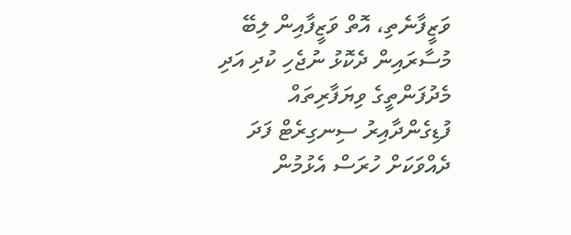ވަޒީފާނެތި، އޮތް ވަޒީފާއިން ލިބޭ މުސާރައިން ދެކޮޅު ނުޖެހި ކުދި އަދި މެދުފަންތީގެ ވިޔަފާރިތައް ފުޑިގެންދާއިރު ސިނގިރެޓް ފަދަ ދެއްވަކަށް ހުރަސް އެޅުމުން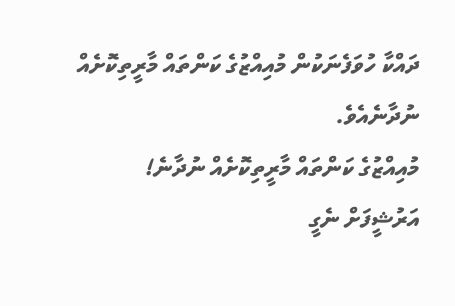ދައްކާ ހުވަފެނަކުން މުއިއްޒުގެ ކަންތައް މާރީތިކޮށެއް ނުދާނެއެވެ.
މުއިއްޒުގެ ކަންތައް މާރީތިކޮށެއް ނުދާނެ!
އަރުޝީފަށް ނެގީ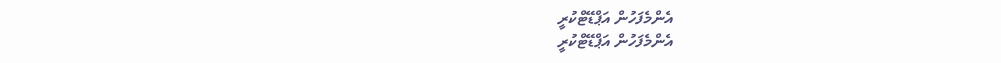އެންމެފަހުން އަޕްޑޭޓްކުރީ
އެންމެފަހުން އަޕްޑޭޓްކުރީ